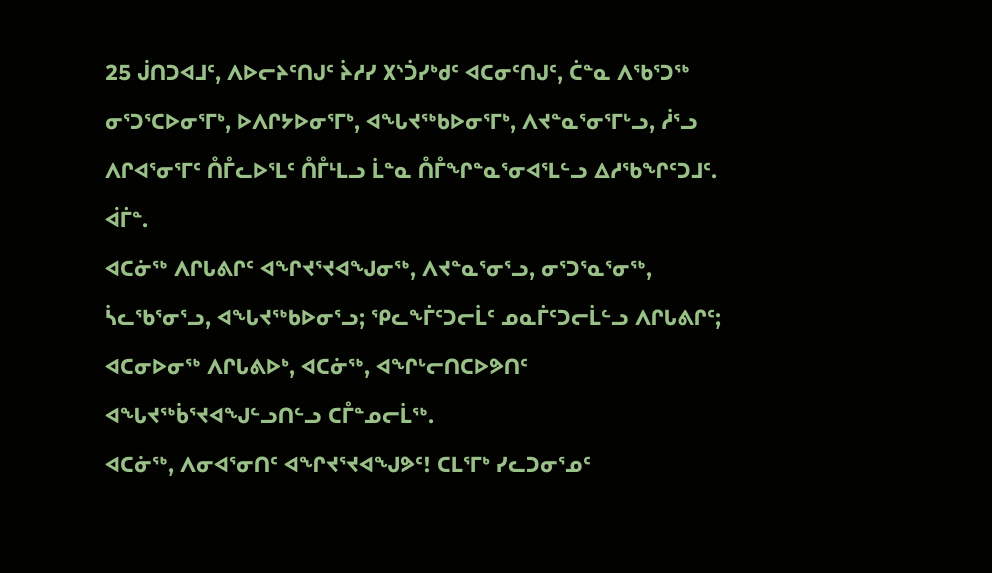25 ᒎᑎᑐᐊᒧᑦ, ᐱᐅᓕᔨᑦᑎᒍᑦ ᔩᓱᓯ ᙭ᔅᑑᓯᒃᑯᑦ ᐊᑕᓂᑦᑎᒍᑦ, ᑖᓐᓇ ᐱᖃᕐᑐᖅ ᓂᕐᑐᕐᑕᐅᓂᕐᒥᒃ, ᐅᐱᒋᔭᐅᓂᕐᒥᒃ, ᐊᖓᔪᖅᑲᐅᓂᕐᒥᒃ, ᐱᔪᓐᓇᕐᓂᕐᒥᒡᓗ, ᓲᕐᓗ ᐱᒋᐊᕐᓂᕐᒥᑦ ᑍᒤᓚᐅᕐᒪᑦ ᑍᒤᒻᒪᓗ ᒫᓐᓇ ᑍᒤᖏᓐᓇᕐᓂᐊᕐᒪᓪᓗ ᐃᓱᖃᖏᑦᑐᒧᑦ. ᐋᒦᓐ.
ᐊᑕᓃᖅ ᐱᒋᒐᕕᒋᑦ ᐊᖏᔪᕐᔪᐊᖑᓂᖅ, ᐱᔪᓐᓇᕐᓂᕐᓗ, ᓂᕐᑐᕐᓇᕐᓂᖅ, ᓵᓚᖃᕐᓂᕐᓗ, ᐊᖓᔪᖅᑲᐅᓂᕐᓗ; ᕿᓚᖕᒦᑦᑐᓕᒫᑦ ᓄᓇᒦᑦᑐᓕᒫᓪᓗ ᐱᒋᒐᕕᒋᑦ; ᐊᑕᓂᐅᓂᖅ ᐱᒋᒐᕕᐅᒃ, ᐊᑕᓃᖅ, ᐊᖏᒡᓕᑎᑕᐅᕗᑎᑦ ᐊᖓᔪᖅᑳᕐᔪᐊᖑᓪᓗᑎᓪᓗ ᑕᒤᓐᓄᓕᒫᖅ.
ᐊᑕᓃᖅ, ᐱᓂᐊᕐᓂᑎᑦ ᐊᖏᔪᕐᔪᐊᖑᕗᑦ! ᑕᒪᕐᒥᒃ ᓯᓚᑐᓂᕐᓄᑦ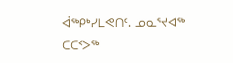ᐋᖅᑭᒃᓯᒪᕙᑎᑦ. ᓄᓇᕐᔪᐊᖅ ᑕᑕᑉᐳᖅ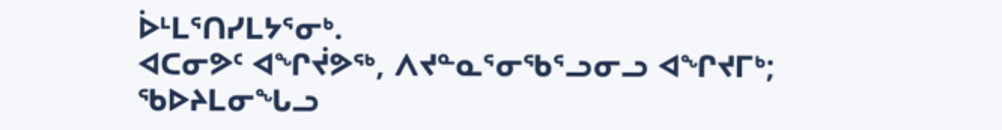ᐆᒻᒪᕐᑎᓯᒪᔭᕐᓂᒃ.
ᐊᑕᓂᕗᑦ ᐊᖏᔫᕗᖅ, ᐱᔪᓐᓇᕐᓂᖃᕐᓗᓂᓗ ᐊᖏᔪᒥᒃ; ᖃᐅᔨᒪᓂᖓᓗ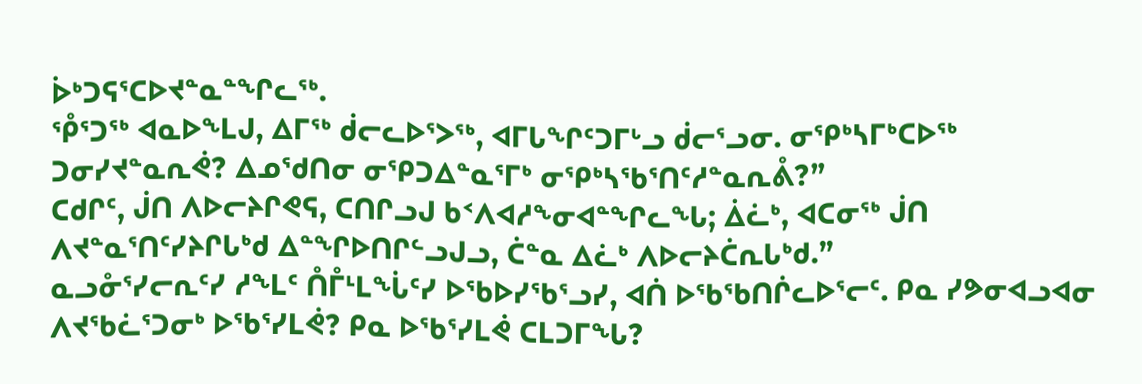ᐆᒃᑐᕋᕐᑕᐅᔪᓐᓇᓐᖏᓚᖅ.
ᕾᕐᑐᖅ ᐊᓇᐅᖕᒪᒍ, ᐃᒥᖅ ᑰᓕᓚᐅᕐᐳᖅ, ᐊᒥᒐᖏᑦᑐᒥᒡᓗ ᑰᓕᕐᓗᓂ. ᓂᕿᒃᓴᒥᒃᑕᐅᖅ ᑐᓂᓯᔪᓐᓇᕆᕚ? ᐃᓄᖁᑎᓂ ᓂᕿᑐᐃᓐᓇᕐᒥᒃ ᓂᕿᒃᓴᖃᕐᑎᑦᓱᓐᓇᕆᕔ?”
ᑕᑯᒋᑦ, ᒎᑎ ᐱᐅᓕᔨᒋᕙᕋ, ᑕᑎᒋᓗᒍ ᑲᑉᐱᐊᓱᖕᓂᐊᓐᖏᓚᖓ; ᐄᓛᒃ, ᐊᑕᓂᖅ ᒎᑎ ᐱᔪᓐᓇᕐᑎᑦᓯᔨᒋᒐᒃᑯ ᐃᓐᖏᐅᑎᒋᓪᓗᒍᓗ, ᑖᓐᓇ ᐃᓛᒃ ᐱᐅᓕᔨᑖᕆᒐᒃᑯ.”
ᓇᓗᓁᕐᓯᓕᕆᑦᓯ ᓱᖕᒪᑦ ᑍᒤᒻᒪᖔᑦᓯ ᐅᖃᐅᓯᖃᕐᓗᓯ, ᐊᑏ ᐅᖃᖃᑎᒌᓚᐅᕐᓕᑦ. ᑭᓇ ᓯᕗᓂᐊᓗᐊᓂ ᐱᔪᖃᓛᕐᑐᓂᒃ ᐅᖃᕐᓯᒪᕚ? ᑭᓇ ᐅᖃᕐᓯᒪᕚ ᑕᒪᑐᒥᖓ?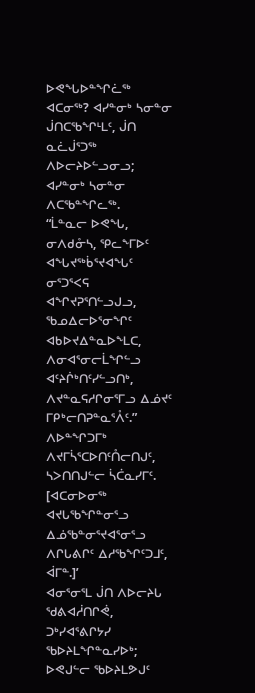ᐅᕙᖓᐅᓐᖏᓛᖅ ᐊᑕᓂᖅ? ᐊᓯᓐᓂᒃ ᓴᓂᓐᓂ ᒎᑎᑕᖃᖏᒻᒪᑦ, ᒎᑎ ᓇᓛᒎᕐᑐᖅ ᐱᐅᓕᔨᐅᓪᓗᓂᓗ; ᐊᓯᓐᓂᒃ ᓴᓂᓐᓂ ᐱᑕᖃᓐᖏᓚᖅ.
“ᒫᓐᓇᓕ ᐅᕙᖓ, ᓂᐱᑯᓁᓴ, ᕿᓚᖕᒥᐅᑦ ᐊᖓᔪᖅᑳᕐᔪᐊᖓᑦ ᓂᕐᑐᕐᐸᕋ ᐊᖏᔪᕈᕐᑎᓪᓗᒍᓗ, ᖃᓄᐃᓕᐅᕐᓂᖏᑦ ᐊᑲᐅᔪᐃᓐᓇᐅᖕᒪᑕ, ᐱᓂᐊᕐᓂᓕᒫᖏᓪᓗ ᐊᑦᔨᒌᒃᑎᑦᓯᓪᓗᑎᒃ, ᐱᔪᓐᓇᕋᓱᒋᓂᕐᒥᓗ ᐃᓅᔪᑦ ᒥᑭᒃᓕᑎᕈᓐᓇᕐᐰᑦ.”
ᐱᐅᓐᖏᑐᒥᒃ ᐱᔪᒥᓵᕐᑕᐅᑎᑦᑍᓕᑎᒍᑦ, ᓴᐳᑎᑎᒍᓪᓕ ᓵᑖᓇᓯᒥᑦ. [ᐊᑕᓂᐅᓂᖅ ᐊᔪᒐᖃᖏᓐᓂᕐᓗ ᐃᓅᖃᓐᓂᕐᔪᐊᕐᓂᕐᓗ ᐱᒋᒐᕕᒋᑦ ᐃᓱᖃᖏᑦᑐᒧᑦ, ᐋᒥᓐ.]’
ᐊᓂᕐᓂᕐᒪ ᒎᑎ ᐱᐅᓕᔨᒐ ᖁᕕᐊᓲᑎᒋᕚ,
ᑐᒃᓯᐊᕐᕕᒋᔭᓯ ᖃᐅᔨᒪᖏᓐᓇᓯᐅᒃ; ᐅᕙᒍᓪᓕ ᖃᐅᔨᒪᕗᒍᑦ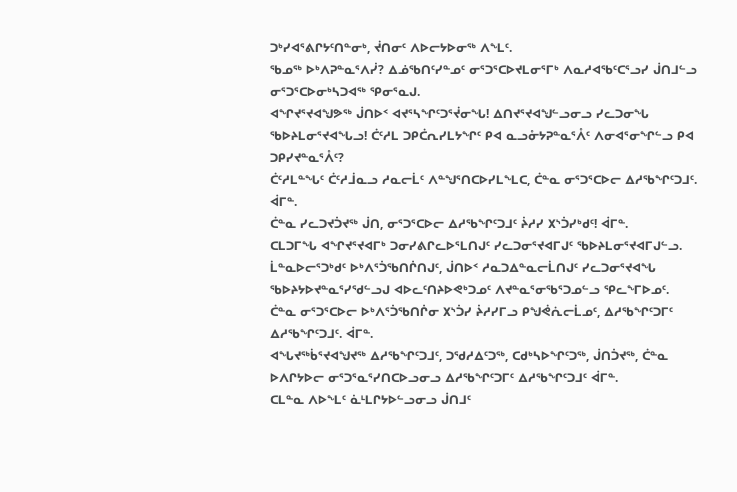ᑐᒃᓯᐊᕐᕕᒋᔭᑦᑎᓐᓂᒃ, ᔫᑎᓂᑦ ᐱᐅᓕᔭᐅᓂᖅ ᐱᖕᒪᑦ.
ᖃᓄᖅ ᐅᒃᐱᕈᓐᓇᕐᐱᓰ? ᐃᓅᖃᑎᑦᓯᓐᓄᑦ ᓂᕐᑐᕐᑕᐅᔪᒪᓂᕐᒥᒃ ᐱᓇᓱᐊᖃᑦᑕᕐᓗᓯ ᒎᑎᒧᓪᓗ ᓂᕐᑐᕐᑕᐅᓂᒃᓴᑐᐊᖅ ᕿᓂᕐᓇᒍ.
ᐊᖏᔪᕐᔪᐊᖑᕗᖅ ᒎᑎᐅᑉ ᐊᔪᕐᓴᖏᑦᑐᕐᔫᓂᖓ! ᐃᑎᔪᕐᔪᐊᖑᓪᓗᓂᓗ ᓯᓚᑐᓂᖓ ᖃᐅᔨᒪᓂᕐᔪᐊᖓᓗ! ᑖᑦᓱᒪ ᑐᑭᑖᕆᓯᒪᔭᖏᑦ ᑭᐊ ᓇᓗᓁᔭᕈᓐᓇᕐᐰᑦ ᐱᓂᐊᕐᓂᖏᓪᓗ ᑭᐊ ᑐᑭᓯᔪᓐᓇᕐᐰᑦ?
ᑖᑦᓱᒪᓐᖓᑦ ᑖᑦᓱᒨᓇᓗ ᓱᓇᓕᒫᑦ ᐱᓐᖑᕐᑎᑕᐅᓯᒪᖕᒪᑕ, ᑖᓐᓇ ᓂᕐᑐᕐᑕᐅᓕ ᐃᓱᖃᖏᑦᑐᒧᑦ. ᐋᒥᓐ.
ᑖᓐᓇ ᓯᓚᑐᔪᑑᔪᖅ ᒎᑎ, ᓂᕐᑐᕐᑕᐅᓕ ᐃᓱᖃᖏᑦᑐᒧᑦ ᔩᓱᓯ ᙭ᔅᑑᓯᒃᑯᑦ! ᐋᒥᓐ.
ᑕᒪᑐᒥᖓ ᐊᖏᔪᕐᔪᐊᒥᒃ ᑐᓂᓯᕕᒋᓚᐅᕐᒪᑎᒍᑦ ᓯᓚᑐᓂᕐᔪᐊᒥᒍᑦ ᖃᐅᔨᒪᓂᕐᔪᐊᒥᒍᓪᓗ.
ᒫᓐᓇᐅᓕᕐᑐᒃᑯᑦ ᐅᒃᐱᕐᑑᖃᑎᒌᑎᒍᑦ, ᒎᑎᐅᑉ ᓱᓇᑐᐃᓐᓇᓕᒫᑎᒍᑦ ᓯᓚᑐᓂᕐᔪᐊᖓ ᖃᐅᔨᔭᐅᔪᓐᓇᕐᓯᖁᓪᓗᒍ ᐊᐅᓚᑦᑎᔨᐅᕙᒃᑐᓄᑦ ᐱᔪᓐᓇᕐᓂᖃᕐᑐᓄᓪᓗ ᕿᓚᖕᒥᐅᓄᑦ.
ᑖᓐᓇ ᓂᕐᑐᕐᑕᐅᓕ ᐅᒃᐱᕐᑑᖃᑎᒌᓂ ᙭ᔅᑑᓯ ᔩᓱᓯᒥᓗ ᑭᖑᕚᕇᓕᒫᓄᑦ, ᐃᓱᖃᖏᑦᑐᒥᑦ ᐃᓱᖃᖏᑦᑐᒧᑦ. ᐋᒥᓐ.
ᐊᖓᔪᖅᑳᕐᔪᐊᖑᔪᖅ ᐃᓱᖃᖏᑦᑐᒧᑦ, ᑐᖁᓱᐃᑦᑐᖅ, ᑕᑯᒃᓴᐅᖏᑦᑐᖅ, ᒎᑎᑑᔪᖅ, ᑖᓐᓇ ᐅᐱᒋᔭᐅᓕ ᓂᕐᑐᕐᓇᕐᓯᑎᑕᐅᓗᓂᓗ ᐃᓱᖃᖏᑦᑐᒥᑦ ᐃᓱᖃᖏᑦᑐᒧᑦ ᐋᒥᓐ.
ᑕᒪᓐᓇ ᐱᐅᖕᒪᑦ ᓈᒻᒪᒋᔭᐅᓪᓗᓂᓗ ᒎᑎᒧᑦ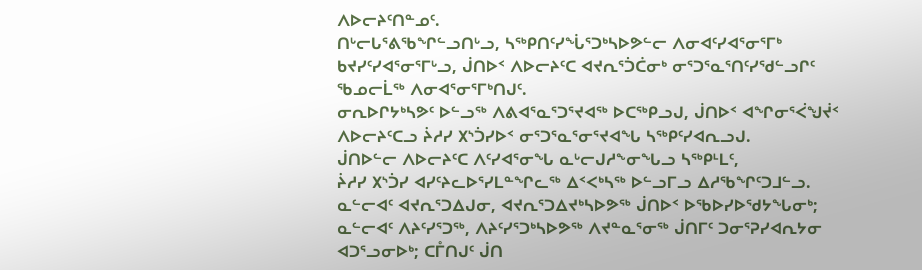ᐱᐅᓕᔨᑦᑎᓐᓄᑦ.
ᑎᒡᓕᒐᕐᕕᖃᖏᓪᓗᑎᒡᓗ, ᓴᖅᑭᑎᑦᓯᖔᕐᑐᒃᓴᐅᕗᓪᓕ ᐱᓂᐊᑦᓯᐊᕐᓂᕐᒥᒃ ᑲᔪᓯᑦᓯᐊᕐᓂᕐᒥᒡᓗ, ᒎᑎᐅᑉ ᐱᐅᓕᔨᑦᑕ ᐊᔪᕆᕐᑑᑖᓂᒃ ᓂᕐᑐᕐᓇᕐᑎᑦᓯᖁᓪᓗᒋᑦ ᖃᓄᓕᒫᖅ ᐱᓂᐊᕐᓂᕐᒥᒃᑎᒍᑦ.
ᓂᕆᐅᒋᔭᒃᓴᕗᑦ ᐅᓪᓗᖅ ᐱᕕᐊᕐᓇᕐᑐᕐᔪᐊᖅ ᐅᑕᖅᑭᓗᒍ, ᒎᑎᐅᑉ ᐊᖏᓂᕐᐹᖑᔫᑉ ᐱᐅᓕᔨᑦᑕᓗ ᔩᓱᓯ ᙭ᔅᑑᓯᐅᑉ ᓂᕐᑐᕐᓇᕐᓂᕐᔪᐊᖓ ᓴᖅᑭᑦᓯᐊᕆᓗᒍ.
ᒎᑎᐅᓪᓕ ᐱᐅᓕᔨᑦᑕ ᐱᑦᓯᐊᕐᓂᖓ ᓇᒡᓕᒍᓱᖕᓂᖓᓗ ᓴᖅᑭᒻᒪᑦ,
ᔩᓱᓯ ᙭ᔅᑑᓯ ᐊᓯᑦᔨᓚᐅᕐᓯᒪᓐᖏᓚᖅ ᐃᑉᐸᒃᓴᖅ ᐅᓪᓗᒥᓗ ᐃᓱᖃᖏᑦᑐᒧᓪᓗ.
ᓇᓪᓕᐊᑦ ᐊᔪᕆᕐᑐᐃᒍᓂ, ᐊᔪᕆᕐᑐᐃᔪᒃᓴᐅᕗᖅ ᒎᑎᐅᑉ ᐅᖃᐅᓯᐅᖁᔭᖓᓂᒃ; ᓇᓪᓕᐊᑦ ᐱᔨᑦᓯᕐᑐᖅ, ᐱᔨᑦᓯᕐᑐᒃᓴᐅᕗᖅ ᐱᔪᓐᓇᕐᓂᖅ ᒎᑎᒥᑦ ᑐᓂᕐᕈᓯᐊᕆᔭᓂ ᐊᑐᕐᓗᓂᐅᒃ; ᑕᒤᑎᒍᑦ ᒎᑎ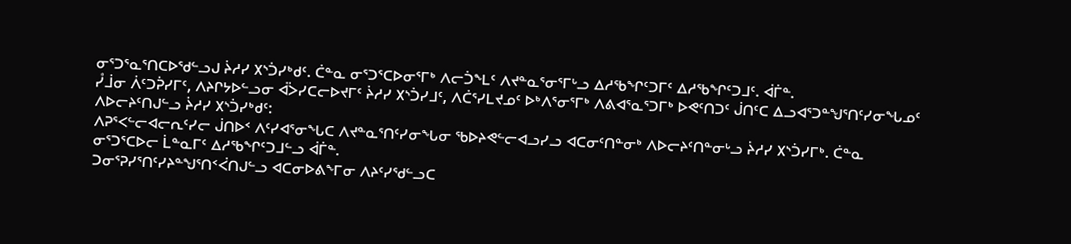ᓂᕐᑐᕐᓇᕐᑎᑕᐅᖁᓪᓗᒍ ᔩᓱᓯ ᙭ᔅᑑᓯᒃᑯᑦ. ᑖᓐᓇ ᓂᕐᑐᕐᑕᐅᓂᕐᒥᒃ ᐱᓕᑑᖕᒪᑦ ᐱᔪᓐᓇᕐᓂᕐᒥᒡᓗ ᐃᓱᖃᖏᑦᑐᒥᑦ ᐃᓱᖃᖏᑦᑐᒧᑦ. ᐋᒦᓐ.
ᓮᒨᓂ ᐲᑦᑐᕉᓯᒥᑦ, ᐱᔨᒋᔭᐅᓪᓗᓂ ᐋᐴᓯᑕᓕᐅᔪᒥᑦ ᔩᓱᓯ ᙭ᔅᑑᓯᒧᑦ, ᐱᑖᕐᓯᒪᔪᓄᑦ ᐅᒃᐱᕐᓂᕐᒥᒃ ᐱᕕᐊᕐᓇᕐᑐᒥᒃ ᐅᕙᑦᑎᑐᑦ ᒎᑎᑦᑕ ᐃᓗᐊᕐᑐᓐᖑᕐᑎᑦᓯᓂᖓᓄᑦ ᐱᐅᓕᔨᑦᑎᒍᓪᓗ ᔩᓱᓯ ᙭ᔅᑑᓯᒃᑯᑦ:
ᐱᕈᕐᐸᓪᓕᐊᓕᕆᑦᓯᓕ ᒎᑎᐅᑉ ᐱᑦᓯᐊᕐᓂᖓᑕ ᐱᔪᓐᓇᕐᑎᑦᓯᓂᖓᓂ ᖃᐅᔨᕙᓪᓕᐊᓗᓯᓗ ᐊᑕᓂᑦᑎᓐᓂᒃ ᐱᐅᓕᔨᑦᑎᓐᓂᒡᓗ ᔩᓱᓯ ᙭ᔅᑑᓯᒥᒃ. ᑖᓐᓇ ᓂᕐᑐᕐᑕᐅᓕ ᒫᓐᓇᒥᑦ ᐃᓱᖃᖏᑦᑐᒧᓪᓗ ᐋᒦᓐ.
ᑐᓂᕐᕈᓯᕐᑎᑦᓯᔨᓐᖑᕐᑎᑉᐹᑎᒍᓪᓗ ᐊᑕᓂᐅᕕᖕᒥᓂ ᐱᔨᑦᓯᖁᓪᓗᑕ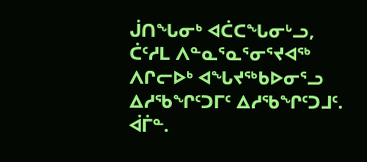ᒎᑎᖓᓂᒃ ᐊᑖᑕᖓᓂᒡᓗ, ᑖᑦᓱᒪ ᐱᓐᓇᕐᓇᕐᓂᕐᔪᐊᖅ ᐱᒋᓕᐅᒃ ᐊᖓᔪᖅᑲᐅᓂᕐᓗ ᐃᓱᖃᖏᑦᑐᒥᑦ ᐃᓱᖃᖏᑦᑐᒧᑦ. ᐋᒦᓐ.